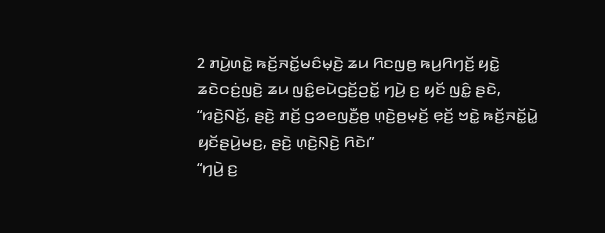2 ꤊꤣꤧ꤬ꤛꤢꤧ꤭ ꤒꤢꤩ꤬ꤏꤢꤩ꤭ꤗꤢꤨꤗ꤫ꤢꤧ꤬ ꤘꤣ ꤖꤢꤜꤥ꤬ ꤒꤣ꤬ꤖꤚꤢꤩ꤬ ꤟꤢꤧ꤭ ꤘꤢꤧꤍꤢꤦ꤬ꤜꤢꤧ꤬ ꤘꤣ ꤜꤢꤨ꤭ꤕꤣꤧꤞꤢꤩ꤬ꤑꤢꤩ꤭ ꤚꤣꤧ꤬ ꤢ꤬ ꤟꤢꤩ ꤜꤢꤨ꤭ ꤔꤢꤧ, “ꤙꤢꤧ꤬ꤡꤢꤩ꤬, ꤔꤢꤧ꤬ ꤊꤢꤩ꤬ ꤞꤤꤕꤜꤢꤪ꤬ꤥ꤬ ꤛ꤫ꤢꤧ꤬ꤥ꤬ꤗ꤫ꤢꤩ꤬ ꤕ꤫ꤢꤩ꤬ ꤠꤢꤧ꤭ ꤒꤢꤩ꤬ꤏꤢꤩ꤭ꤣꤧ꤭ ꤟꤢꤩꤔꤣꤧ꤬ꤗꤢ꤬, ꤔꤢꤧ꤬ ꤛ꤫ꤢꤧ꤬ꤡ꤫ꤢꤧ꤬ ꤖꤢꤧ꤯”
“ꤚꤣꤧ꤬ ꤢ꤬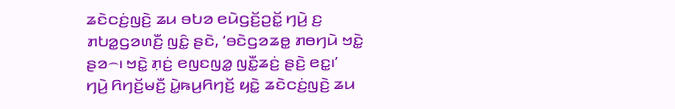ꤘꤢꤧꤍꤢꤦ꤬ꤜꤢꤧ꤬ ꤘꤣ ꤋꤝꤤ ꤕꤣꤧꤞꤢꤩ꤬ꤑꤢꤩ꤭ ꤚꤣꤧ꤬ ꤢ꤬ ꤊꤝꤤ꤭ꤞꤤꤛꤢꤪ꤬ ꤜꤢꤨ꤭ ꤔꤢꤧ, ‘ꤋꤢꤧꤞꤤꤘꤥ꤭ ꤊꤥꤚꤣꤧ ꤠꤢꤧ꤭ ꤔꤤ꤮꤯ ꤠꤢꤧ꤭ ꤊ꤫ꤢꤦ꤬ ꤕꤜꤢꤜꤤ꤭ ꤜꤢꤪ꤭ꤘꤢꤦ꤬ ꤔꤢꤧ꤬ ꤕꤢ꤭꤯’
ꤚꤣꤧ꤬ ꤖꤚꤢꤩ꤬ꤗꤢꤪ꤬ ꤣꤧ꤭ꤒꤣ꤬ꤖꤚꤢꤩ꤬ ꤟꤢꤧ꤭ ꤘꤢꤧꤍꤢꤦ꤬ꤜꤢꤧ꤬ ꤘꤣ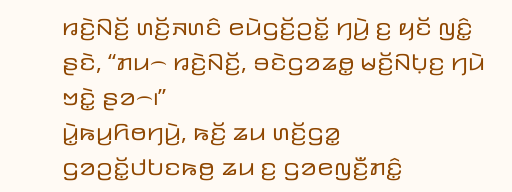ꤙꤢꤧ꤬ꤡꤢꤩ꤬ ꤛꤢꤩ꤬ꤏꤛꤢꤨ ꤕꤣꤧꤞꤢꤩ꤬ꤑꤢꤩ꤭ ꤚꤣꤧ꤬ ꤢ꤬ ꤟꤢꤩ ꤜꤢꤨ꤭ ꤔꤢꤧ, “ꤊꤣ꤮ ꤙꤢꤧ꤬ꤡꤢꤩ꤬, ꤋꤢꤧꤞꤤꤘꤥ꤭ ꤗꤢꤩ꤬ꤡꤝ꤫ꤢ꤬ ꤚꤣꤧ ꤠꤢꤧ꤭ ꤔꤤ꤮꤯”
ꤣꤧ꤭ꤒꤣ꤬ꤖꤥꤚꤣꤧ꤬, ꤒꤢꤩ꤬ ꤘꤣ ꤛꤢꤩ꤬ꤞꤤ꤭ ꤞꤤꤑꤢꤩ꤭ꤓꤝꤢꤒꤥ꤬ ꤘꤣ ꤢ꤬ ꤞꤤꤕꤜꤢꤪ꤬ꤊꤢꤨ꤭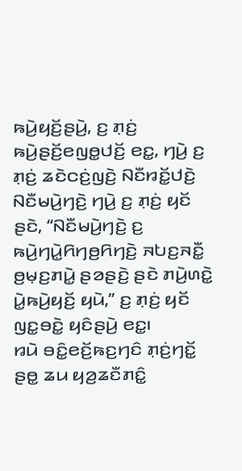ꤒꤣꤧ꤬ꤟꤢꤩ꤬ꤔꤣꤧ꤬, ꤢ꤬ ꤊ꤫ꤢꤦ꤬ ꤒꤣꤧ꤬ꤔꤢꤩ꤬ꤕꤜꤥ꤭ꤓꤢꤩ꤬ ꤕꤢ꤭, ꤚꤣꤧ꤬ ꤢ꤬ ꤊ꤫ꤢꤦ꤬ ꤘꤢꤧꤍꤢꤦ꤬ꤜꤢꤧ꤬ ꤡꤢꤪꤙꤢꤩ꤭ꤓꤢꤧ꤬ ꤡꤢꤪꤗꤣꤧ꤬ꤚꤢꤧ꤬ ꤚꤣꤧ꤬ ꤢ꤬ ꤊ꤫ꤢꤦ꤬ ꤟꤢꤩ ꤔꤢꤧ, “ꤡꤢꤪꤗꤣꤧ꤬ꤚꤢꤧ꤬ ꤢ꤬ ꤒꤣꤧ꤬ꤚꤣꤧ꤭ꤖꤚꤥ꤬ꤖꤚꤢꤧ꤬ ꤏꤝꤢ꤬ꤏꤢꤪ꤭ ꤥ꤬ꤗ꤫ꤢ꤬ꤊꤣꤧ꤭ ꤔꤤꤔꤢꤧ꤬ ꤔꤢꤧ ꤊꤣꤧ꤬ꤛꤢꤧ꤭ ꤣꤧ꤭ꤒꤣꤧ꤬ꤟꤢꤩ꤬ ꤟꤣꤧ,” ꤢ꤬ ꤊ꤫ꤢꤦ꤬ ꤟꤢꤩ ꤜꤢ꤭ꤋꤢꤧ꤭ ꤟꤢꤨꤔꤣꤧ꤬ ꤕꤢ꤭꤯
ꤙꤣꤧ ꤋꤢꤨ꤭ꤕꤢꤩ꤬ꤒꤢ꤬ꤚꤢꤨ ꤊ꤫ꤢꤦ꤬ꤚꤢꤩ꤭ ꤔꤥ꤭ ꤘꤣ ꤟꤤ꤬ꤘꤢꤪꤊꤢꤨ꤭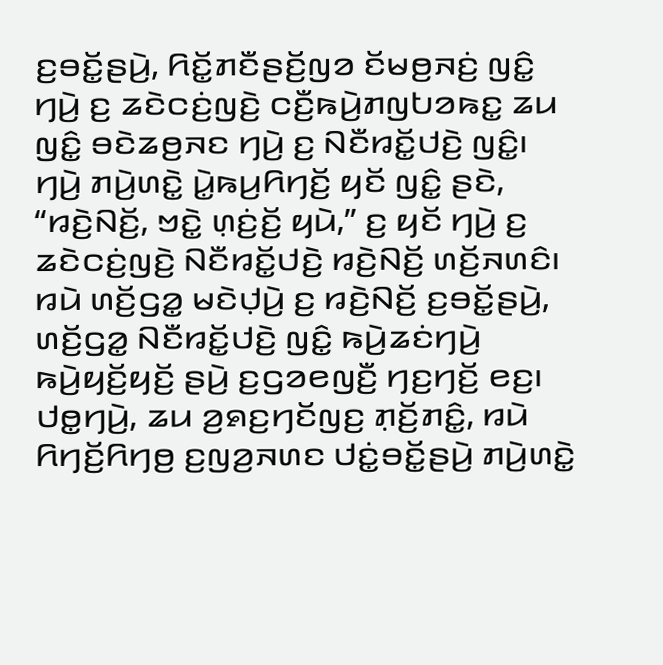ꤢ꤬ꤋꤢꤩ꤭ꤔꤣꤧ꤬, ꤖꤢꤩ꤭ꤊꤢꤪꤔꤢꤩ꤬ꤜꤤ ꤢꤩꤗꤥ꤬ꤏꤢꤦ꤬ ꤜꤢꤨ꤭ ꤚꤣꤧ꤬ ꤢ꤬ ꤘꤢꤧꤍꤢꤦ꤬ꤜꤢꤧ꤬ ꤍꤢꤪ꤬ꤒꤣꤧ꤬ꤊꤜꤝꤤꤒꤢ꤭ ꤘꤣ ꤜꤢꤨ꤭ ꤋꤢꤧꤘꤥ꤬ꤏꤢ ꤚꤣꤧ꤬ ꤢ꤬ ꤡꤢꤪꤙꤢꤩ꤭ꤓꤢꤧ꤬ ꤜꤢꤨ꤭꤯
ꤚꤣꤧ꤬ ꤊꤣꤧ꤬ꤛꤢꤧ꤭ ꤣꤧ꤭ꤒꤣ꤬ꤖꤚꤢꤩ꤬ ꤟꤢꤩ ꤜꤢꤨ꤭ ꤔꤢꤧ, “ꤙꤢꤧ꤬ꤡꤢꤩ꤬, ꤠꤢꤧ꤭ ꤛ꤫ꤢꤦ꤬ꤢꤩ꤬ ꤟꤣꤧ,” ꤢ꤬ ꤟꤢꤩ ꤚꤣꤧ꤬ ꤢ꤬ ꤘꤢꤧꤍꤢꤦ꤬ꤜꤢꤧ꤬ ꤡꤢꤪꤙꤢꤩ꤭ꤓꤢꤧ꤬ ꤙꤢꤧ꤬ꤡꤢꤩ꤬ ꤛꤢꤩ꤬ꤏꤛꤢꤨ꤯
ꤙꤣꤧ ꤛꤢꤩ꤬ꤞꤤ꤭ ꤗꤢꤧꤓ꤫ꤣꤧ꤬ ꤢ꤬ ꤙꤢꤧ꤬ꤡꤢꤩ꤬ ꤢ꤬ꤋꤢꤩ꤭ꤔꤣꤧ꤬, ꤛꤢꤩ꤬ꤞꤤ꤭ ꤡꤢꤪꤙꤢꤩ꤭ꤓꤢꤧ꤬ ꤜꤢꤨ꤭ ꤒꤣꤧ꤬ꤘꤢꤦꤚꤣꤧ꤬ ꤒꤣꤧ꤬ꤟꤢꤩ꤬ꤟꤢꤩ꤬ ꤔꤣꤧ꤬ ꤢ꤬ꤞꤤꤕꤜꤢꤪ꤬ ꤚꤢ꤬ꤚꤢꤩ꤬ ꤕꤢ꤬꤯
ꤓꤥ꤭ꤚꤣꤧ꤬, ꤘꤣ ꤤ꤬ꤎꤢ꤬ꤚꤢꤩꤜꤢ꤬ ꤊ꤫ꤢꤩ꤬ꤊꤢꤨ꤭, ꤙꤣꤧ ꤖꤚꤢꤩ꤬ꤖꤚꤥ꤬ ꤢ꤬ꤜꤤ꤬ꤏꤛꤢ ꤓꤢꤦ꤭ꤋꤢꤩ꤭ꤔꤣꤧ꤬ ꤊꤣꤧ꤬ꤛꤢꤧ꤭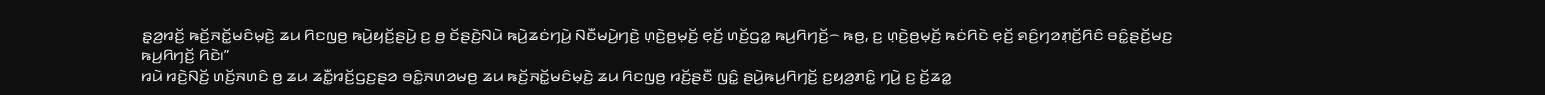ꤔ꤫ꤤ꤬ꤙꤢꤩ꤬ ꤒꤢꤩ꤬ꤏꤢꤩ꤭ꤗꤢꤨꤗ꤫ꤢꤧ꤬ ꤘꤣ ꤖꤢꤜꤥ꤬ ꤒꤣꤧ꤬ꤟꤢꤩ꤬ꤔꤣꤧ꤬ ꤢ꤬ ꤥ꤬ ꤢꤩꤔꤢꤧ꤬ꤡꤣꤧ ꤒꤣꤧ꤬ꤘꤢꤦꤚꤣꤧ꤬ ꤡꤢꤪꤗꤣꤧ꤬ꤚꤢꤧ꤬ ꤛ꤫ꤢꤧ꤬ꤥ꤬ꤗ꤫ꤢꤩ꤬ ꤕ꤫ꤢꤩ꤬ ꤛꤢꤩ꤬ꤞꤤ꤭ ꤒꤣ꤬ꤖꤚꤢꤩ꤬꤮ ꤒꤥ꤬, ꤢ꤬ ꤛ꤫ꤢꤧ꤬ꤥ꤬ꤗ꤫ꤢꤩ꤬ ꤒꤢꤦꤖꤢꤧ ꤕ꤫ꤢꤩ꤬ ꤎꤢꤨ꤬ꤚꤤꤊ꤫ꤢꤩ꤬ꤖꤢꤨ ꤋꤢꤨ꤭ꤔꤢꤩ꤬ꤗꤢ꤬ ꤒꤣ꤬ꤖꤚꤢꤩ꤬ ꤖꤢꤧ꤯”
ꤙꤣꤧ ꤙꤢꤧ꤬ꤡꤢꤩ꤬ ꤛꤢꤩ꤬ꤏꤛꤢꤨ ꤥ꤬ ꤘꤣ ꤘꤢꤪ꤭ꤙꤢꤩ꤬ꤞꤢ꤬ꤔꤤ ꤋꤢꤨ꤭ꤏꤛꤤꤗꤥ꤬ ꤘꤣ ꤒꤢꤩ꤬ꤏꤢꤩ꤭ꤗꤢꤨꤗ꤫ꤢꤧ꤬ ꤘꤣ ꤖꤢꤜꤥ꤬ ꤙꤢꤩ꤬ꤔꤢꤪ ꤜꤢꤨ꤭ ꤔꤣꤧ꤬ꤒꤣ꤬ꤖꤚꤢꤩ꤬ ꤢ꤬ꤟꤤ꤬ꤊꤢꤨ꤭ ꤚꤣꤧ꤬ ꤢ꤬ ꤢꤩ꤬ꤘꤤ꤭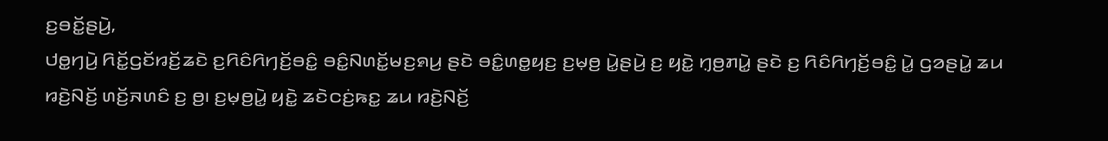ꤢ꤬ꤋꤢꤩ꤭ꤔꤣꤧ꤬,
ꤓꤥ꤭ꤚꤣꤧ꤬ ꤖꤢꤩ꤭ꤞꤢꤩꤙꤢꤩ꤬ꤘꤢꤧ ꤢ꤬ꤖꤢꤨꤖꤚꤢꤩ꤬ꤋꤢꤨ꤭ ꤋꤢꤨ꤭ꤡꤛꤢꤩ꤭ꤗꤢ꤬ꤎꤣ꤬ ꤔꤢꤧ ꤋꤢꤨ꤭ꤛꤥ꤭ꤟꤢ꤬ ꤢ꤬ꤗ꤫ꤥ꤬ ꤣꤧ꤭ꤔꤣꤧ꤬ ꤢ꤬ ꤟꤢꤧ꤭ ꤚ꤫ꤥ꤬ꤊꤣꤧ꤭ ꤔꤢꤧ ꤢ꤬ ꤖꤢꤨꤖꤚꤢꤩ꤬ꤋꤢꤨ꤭ ꤣꤧ꤭ ꤞꤤꤔꤣꤧ꤭ ꤘꤣ ꤙꤢꤧ꤬ꤡꤢꤩ꤬ ꤛꤢꤩ꤬ꤏꤛꤢꤨ ꤢ꤬ ꤥ꤬꤯ ꤢ꤬ꤗ꤫ꤥ꤬ꤣꤧ꤭ ꤟꤢꤧ꤭ ꤘꤢꤧꤍꤢꤦ꤬ꤒꤢ꤭ ꤘꤣ ꤙꤢꤧ꤬ꤡꤢꤩ꤬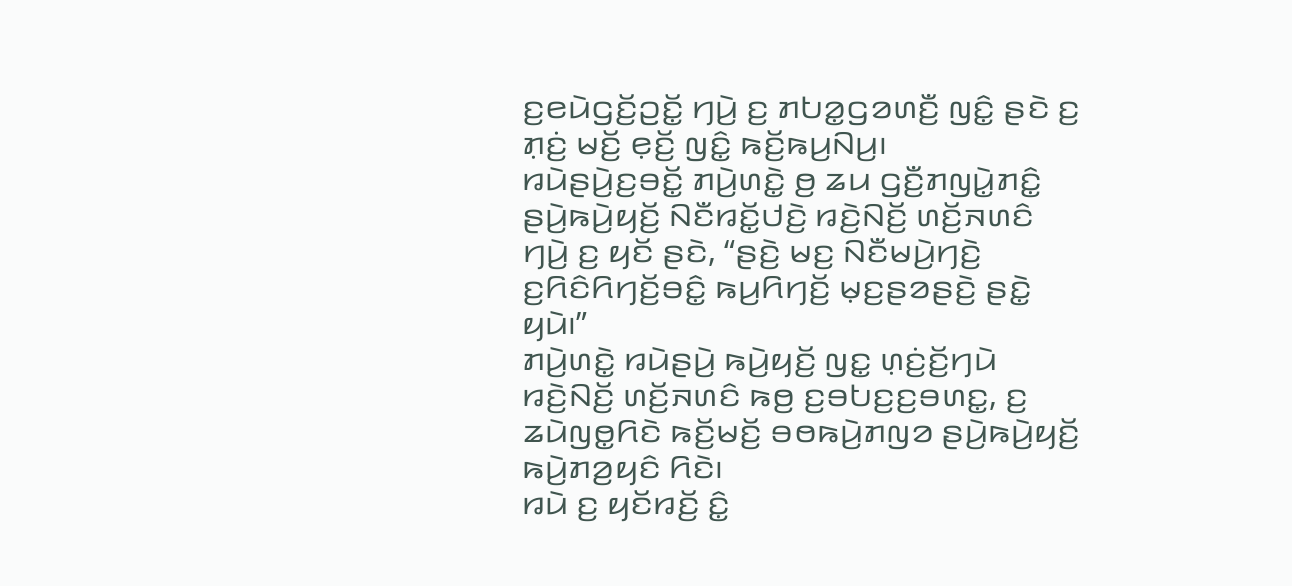ꤢ꤬ꤕꤣꤧꤞꤢꤩ꤬ꤑꤢꤩ꤭ ꤚꤣꤧ꤬ ꤢ꤬ ꤊꤝꤤ꤭ꤞꤤꤛꤢꤪ꤬ ꤜꤢꤨ꤭ ꤔꤢꤧ ꤢ꤬ ꤊ꤫ꤢꤦ꤬ ꤗꤢꤩ꤬ ꤕ꤫ꤢꤩ꤬ ꤜꤢꤨ꤭ ꤒꤢꤩ꤬ꤒꤣ꤬ꤡꤣ꤬꤯
ꤙꤣꤧꤔꤣꤧ꤬ꤢ꤬ꤋꤢꤩ꤭ ꤊꤣꤧ꤬ꤛꤢꤧ꤭ ꤥ꤬ ꤘꤣ ꤞꤢꤪ꤬ꤊꤜꤣꤧ꤭ꤊꤢꤨ꤭ ꤔꤣꤧ꤬ꤒꤣꤧ꤬ꤟꤢꤩ꤬ ꤡꤢꤪꤙꤢꤩ꤭ꤓꤢꤧ꤬ ꤙꤢꤧ꤬ꤡꤢꤩ꤬ ꤛꤢꤩ꤬ꤏꤛꤢꤨ ꤚꤣꤧ꤬ ꤢ꤬ ꤟꤢꤩ ꤔꤢꤧ, “ꤔꤢꤧ꤬ ꤗꤢ꤬ ꤡꤢꤪꤗꤣꤧ꤬ꤚꤢꤧ꤬ ꤢ꤬ꤖꤢꤨꤖꤚꤢꤩ꤬ꤋꤢꤨ꤭ ꤒꤣ꤬ꤖꤚꤢꤩ꤬ ꤗ꤫ꤢ꤬ꤔꤤꤔꤢꤧ꤬ ꤔꤢꤧ꤭ ꤟꤣꤧ꤯”
ꤊꤣꤧ꤬ꤛꤢꤧ꤭ ꤙꤣꤧꤔꤣꤧ꤬ ꤒꤣꤧ꤬ꤟꤢꤩ꤬ ꤜꤢ꤭ ꤛ꤫ꤢꤦ꤬ꤢꤩ꤬ꤚꤣꤧ ꤙꤢꤧ꤬ꤡꤢꤩ꤬ ꤛꤢꤩ꤬ꤏꤛꤢꤨ ꤒꤥ꤬ ꤢ꤬ꤋꤝꤢ꤬ꤢ꤬ꤋꤛꤢ꤭, ꤢ꤬ ꤘꤣꤧꤜꤥ꤭ꤖꤢꤧ ꤒꤢꤩ꤬ꤗꤢꤩ꤬ ꤋꤥꤒꤣꤧ꤬ꤊꤜꤤ ꤔꤣꤧ꤬ꤒꤣꤧ꤬ꤟꤢꤩ꤬ ꤒꤣꤧ꤬ꤊꤤ꤬ꤟꤢꤨ ꤖꤢꤧ꤯
ꤙꤣꤧ ꤢ꤬ ꤟꤢꤩꤙꤢꤩ꤬ ꤢꤨ꤭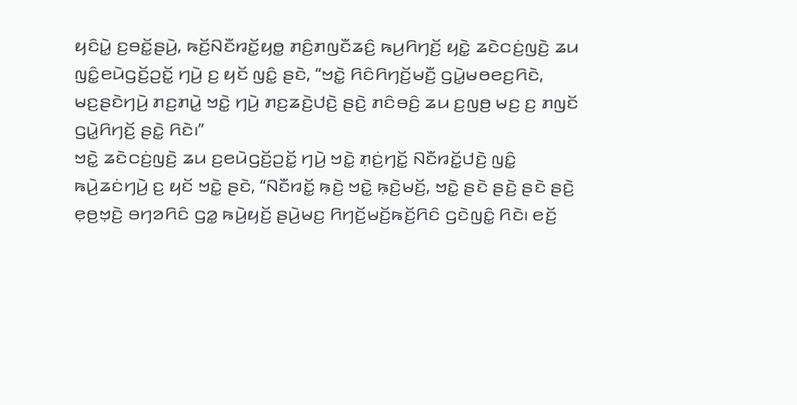ꤟꤢꤨꤣꤧ꤭ ꤢ꤬ꤋꤢꤩ꤭ꤔꤣꤧ꤬, ꤒꤢꤩ꤬ꤡꤢꤪꤙꤢꤩ꤭ꤟꤥ꤭ ꤊꤢꤨ꤬ꤊꤜꤢꤪꤘꤢꤨ꤬ ꤒꤣ꤬ꤖꤚꤢꤩ꤬ ꤟꤢꤧ꤭ ꤘꤢꤧꤍꤢꤦ꤬ꤜꤢꤧ꤬ ꤘꤣ ꤜꤢꤨ꤭ꤕꤣꤧꤞꤢꤩ꤬ꤑꤢꤩ꤭ ꤚꤣꤧ꤬ ꤢ꤬ ꤟꤢꤩ ꤜꤢꤨ꤭ ꤔꤢꤧ, “ꤠꤢꤧ꤭ ꤖꤢꤨꤖꤚꤢꤩ꤬ꤗꤢꤪ꤬ ꤞꤣꤧ꤭ꤗꤥꤕꤢ꤬ꤖꤢꤧ, ꤗꤢ꤬ꤔꤢꤧꤚꤣꤧ꤬ ꤊꤢ꤬ꤊꤣꤧ꤭ ꤠꤢꤧ꤭ ꤚꤣꤧ꤬ ꤊꤢ꤬ꤘꤢꤧ꤬ꤓꤢꤧ꤬ ꤔꤢꤧ꤬ ꤊꤢꤨꤋꤢꤨ꤬ ꤘꤣ ꤢ꤬ꤜꤥ꤬ ꤗꤢ꤬ ꤢ꤬ ꤊꤜꤢꤩ ꤞꤣꤧ꤭ꤖꤚꤢꤩ꤬ ꤔꤢꤧ꤭ ꤖꤢꤧ꤯”
ꤠꤢꤧ꤭ ꤘꤢꤧꤍꤢꤦ꤬ꤜꤢꤧ꤬ ꤘꤣ ꤢ꤬ꤕꤣꤧꤞꤢꤩ꤬ꤑꤢꤩ꤭ ꤚꤣꤧ꤬ ꤠꤢꤧ꤭ ꤊ꤫ꤢꤦ꤬ꤚꤢꤩ꤭ ꤡꤢꤪꤙꤢꤩ꤭ꤓꤢꤧ꤬ ꤜꤢꤨ꤭ ꤒꤣꤧ꤬ꤘꤢꤦꤚꤣꤧ꤬ ꤢ꤬ ꤟꤢꤩ ꤠꤢꤧ꤭ ꤔꤢꤧ, “ꤡꤢꤪꤙꤢꤩ꤭ ꤒ꤫ꤢꤧ꤬ ꤠꤢꤧ꤭ ꤒ꤫ꤢꤧ꤬ꤗꤢꤩ꤬, ꤠꤢꤧ꤭ ꤔꤢꤧ ꤔꤢꤧ꤬ ꤔꤢꤧ ꤔꤢꤧ꤬ ꤕ꤫ꤥ꤬ꤠ꤫ꤢꤧ꤬ ꤋꤚꤤꤖꤢꤨ ꤞꤤ꤭ ꤒꤣꤧ꤬ꤟꤢꤩ꤬ ꤔꤣꤧ꤬ꤗꤢ꤬ ꤖꤚꤢꤩ꤬ꤗꤢꤩ꤬ꤒꤢꤩ꤬ꤖꤢꤨ ꤞꤢꤧꤜꤢꤨ꤭ ꤖꤢꤧ꤯ ꤕꤢꤩ꤬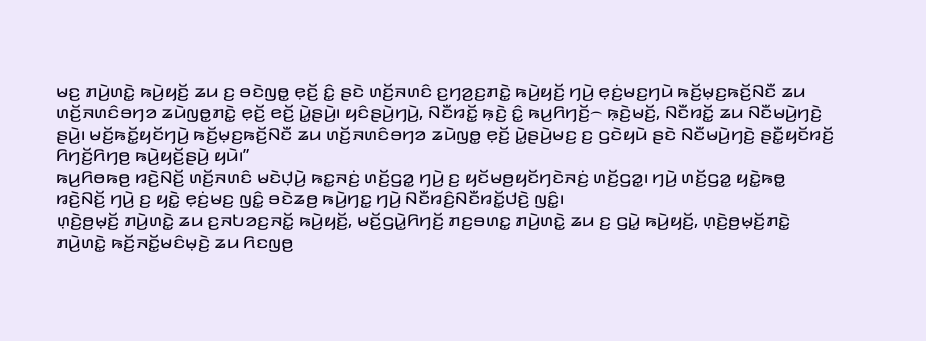ꤗꤢ꤬ ꤊꤣꤧ꤬ꤛꤢꤧ꤭ ꤒꤣꤧ꤬ꤟꤢꤩ꤬ ꤘꤣ ꤢ꤬ ꤋꤢꤧꤜꤥ꤭ ꤕ꤫ꤢꤩ꤬ ꤢꤨ꤭ ꤔꤢꤧ ꤛꤢꤩ꤬ꤏꤛꤢꤨ ꤢ꤬ꤚꤤ꤬ꤢ꤬ꤊꤢꤧ꤭ ꤒꤣꤧ꤬ꤟꤢꤩ꤬ ꤚꤣꤧ꤬ ꤕ꤫ꤢꤦ꤬ꤗꤢ꤬ꤚꤣꤧ ꤒꤢꤩ꤬ꤗ꤫ꤢ꤬ꤒꤢꤩ꤬ꤡꤢꤪ ꤘꤣ ꤛꤢꤩ꤬ꤏꤛꤢꤨꤋꤚꤤ ꤘꤣꤧꤜꤥ꤭ꤊꤢꤧ꤭ ꤕ꤫ꤢꤩ꤬ ꤕꤢꤩ꤬ ꤣꤧ꤭ꤔꤣꤧ꤬꤯ ꤟꤢꤨꤔꤣꤧ꤬ꤚꤣꤧ꤬, ꤡꤢꤪꤙꤢꤩ꤭ ꤒ꤫ꤢꤧ꤬ ꤢꤨ꤭ ꤒꤣ꤬ꤖꤚꤢꤩ꤬꤮ ꤒ꤫ꤢꤧ꤬ꤗꤢꤩ꤬, ꤡꤢꤪꤙꤢꤩ꤭ ꤘꤣ ꤡꤢꤪꤗꤣꤧ꤬ꤚꤢꤧ꤬ ꤔꤣꤧ꤬꤯ ꤗꤢꤩ꤬ꤒꤢꤩ꤭ꤟꤢꤩꤚꤣꤧ꤬ ꤒꤢꤩ꤬ꤗ꤫ꤢ꤬ꤒꤢꤩ꤬ꤡꤢꤪ ꤘꤣ ꤛꤢꤩ꤬ꤏꤛꤢꤨꤋꤚꤤ ꤘꤣꤧꤜꤥ꤭ ꤕ꤫ꤢꤩ꤬ ꤣꤧ꤭ꤔꤣꤧ꤬ꤗꤢ꤬ ꤢ꤬ ꤞꤢꤧꤟꤣꤧ ꤔꤢꤧ ꤡꤢꤪꤗꤣꤧ꤬ꤚꤢꤧ꤬ ꤔꤢꤪ꤭ꤟꤢꤩꤙꤢꤩ꤬ ꤖꤚꤢꤩ꤬ꤖꤚꤥ꤬ ꤒꤣꤧ꤬ꤟꤢꤩ꤬ꤔꤣꤧ꤬ ꤟꤣꤧ꤯”
ꤒꤣ꤬ꤖꤥꤒꤥ꤬ ꤙꤢꤧ꤬ꤡꤢꤩ꤬ ꤛꤢꤩ꤬ꤏꤛꤢꤨ ꤗꤢꤧꤓ꤫ꤣꤧ꤬ ꤒꤢ꤭ꤏꤢꤦ꤬ ꤛꤢꤩ꤬ꤞꤤ꤭ ꤚꤣꤧ꤬ ꤢ꤬ ꤟꤢꤩꤗꤥ꤬ꤟꤢꤩꤚꤢꤧꤏꤢꤦ꤬ ꤛꤢꤩ꤬ꤞꤤ꤭꤯ ꤚꤣꤧ꤬ ꤛꤢꤩ꤬ꤞꤤ꤭ ꤟꤢꤧ꤭ꤒꤥ꤭ ꤙꤢꤧ꤬ꤡꤢꤩ꤬ ꤚꤣꤧ꤬ ꤢ꤬ ꤟꤢꤧ꤭ ꤕ꤫ꤢꤦ꤬ꤗꤢ꤬ ꤜꤢꤨ꤭ ꤋꤢꤧꤘꤥ꤬ ꤒꤣꤧ꤬ꤚꤢ꤭ ꤚꤣꤧ꤬ ꤡꤢꤪꤙꤢꤨ꤬ꤡꤢꤪꤙꤢꤩ꤭ꤓꤢꤧ꤬ ꤜꤢꤨ꤭꤯
ꤛ꤫ꤢꤧ꤬ꤥ꤬ꤗ꤫ꤢꤩ꤬ ꤊꤣꤧ꤬ꤛꤢꤧ꤭ ꤘꤣ ꤢ꤬ꤏꤝꤤꤢ꤬ꤏꤢꤩ꤭ ꤒꤣꤧ꤬ꤟꤢꤩ꤬, ꤗꤢꤩ꤬ꤞꤣꤧ꤭ꤖꤚꤢꤩ꤬ ꤊꤢ꤬ꤋꤛꤢ꤭ ꤊꤣꤧ꤬ꤛꤢꤧ꤭ ꤘꤣ ꤢ꤬ ꤞꤣꤧ꤭ ꤒꤣꤧ꤬ꤟꤢꤩ꤬, ꤛ꤫ꤢꤧ꤬ꤥ꤬ꤗ꤫ꤢꤩ꤬ꤊꤢꤧ꤭ ꤊꤣꤧ꤬ꤛꤢꤧ꤭ ꤒꤢꤩ꤬ꤏꤢꤩ꤭ꤗꤢꤨꤗ꤫ꤢꤧ꤬ ꤘꤣ ꤖꤢꤜꤥ꤬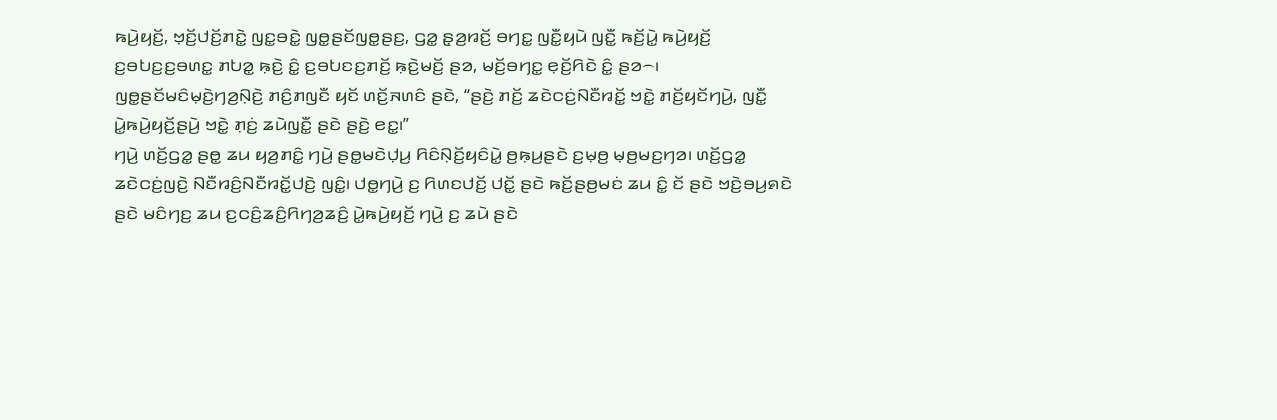ꤒꤣꤧ꤬ꤟꤢꤩ꤬, ꤠ꤫ꤢꤩ꤬ꤓꤢꤩ꤬ꤊꤢꤧ꤭ ꤜꤢ꤭ꤋꤢꤧ꤭ ꤜꤥ꤭ꤔꤢꤩꤜꤥ꤭ꤔꤢ꤬, ꤞꤤ꤭ ꤔ꤫ꤤ꤬ꤙꤢꤩ꤬ ꤋꤚꤢ꤭ ꤜꤢꤪ꤭ꤟꤣꤧ ꤜꤢꤪ꤭ ꤒꤢꤩ꤬ꤣꤧ꤭ ꤒꤣꤧ꤬ꤟꤢꤩ꤬ ꤢ꤬ꤋꤝꤢ꤬ꤢ꤬ꤋꤛꤢ꤭ ꤊꤝꤤ꤭ ꤒ꤫ꤢꤧ꤬ ꤢꤨ꤭ ꤢ꤬ꤋꤝꤢꤢ꤬ꤊꤢꤩ꤬ ꤒ꤫ꤢꤧ꤬ꤗꤢꤩ꤬ ꤔꤤ, ꤗꤢꤩ꤬ꤋꤚꤢ꤭ ꤕ꤫ꤢꤩ꤬ꤖꤢꤧ ꤢꤨ꤭ ꤔꤤ꤮꤯
ꤜꤥ꤭ꤔꤢꤩꤗꤢꤨꤗ꤫ꤢꤧ꤬ꤚꤤ꤬ꤡ꤫ꤢꤧ꤬ ꤊꤢꤨ꤬ꤊꤜꤢꤪ ꤟꤢꤩ ꤛꤢꤩ꤬ꤏꤛꤢꤨ ꤔꤢꤧ, “ꤔꤢꤧ꤬ ꤊꤢꤩ꤬ ꤘꤢꤧꤍꤢꤦ꤬ꤡꤢꤪꤙꤢꤩ꤭ ꤠꤢꤧ꤭ ꤊꤢꤩ꤬ꤟꤢꤩꤚꤣꤧ꤬, ꤜꤢꤪ꤭ ꤣꤧ꤭ꤒꤣꤧ꤬ꤟꤢꤩ꤬ꤔꤣꤧ꤬ ꤠꤢꤧ꤭ ꤊ꤫ꤢꤦ꤬ ꤘꤣꤧꤜꤢꤪ꤭ ꤔꤢꤧ ꤔꤢꤧ꤬ ꤕꤢ꤭꤯”
ꤚꤣꤧ꤬ ꤛꤢꤩ꤬ꤞꤤ꤭ ꤔꤥ꤭ ꤘꤣ ꤟꤤ꤬ꤊꤢꤨ꤭ ꤚꤣꤧ꤬ ꤔꤥ꤭ꤗꤢꤧꤓ꤫ꤣ꤬ ꤖꤢꤨꤡ꤫ꤢꤩ꤬ꤟꤢꤨꤣꤧ꤭ ꤥ꤬ꤒ꤫ꤣ꤬ꤔꤢꤧ ꤢ꤬ꤗ꤫ꤥ꤬ ꤗ꤫ꤥ꤬ꤗꤢ꤬ꤚꤤ꤯ ꤛꤢꤩ꤬ꤞꤤ꤭ ꤘꤢꤧꤍꤢꤦ꤬ꤜꤢꤧ꤬ ꤡꤢꤪꤙꤢꤨ꤬ꤡꤢꤪꤙꤢꤩ꤭ꤓꤢꤧ꤬ ꤜꤢꤨ꤭꤯ ꤓꤥ꤭ꤚꤣꤧ꤬ ꤢ꤬ ꤖꤛꤢꤓꤢꤩ꤬ ꤓꤢꤩ꤭ ꤔꤢꤧ ꤒꤢꤩ꤬ꤔꤥ꤬ꤗꤢꤦ ꤘꤣ ꤢꤨ꤭ ꤢꤩ ꤔꤢꤧ ꤠꤢꤧ꤬ꤋꤣ꤬ꤎꤢꤧ ꤔꤢꤧ ꤗꤢꤨꤚꤢ꤬ ꤘꤣ ꤢ꤬ꤍꤢꤨ꤬ꤘꤢꤨ꤬ꤖꤚꤤ꤬ꤘꤢꤨ꤬ ꤣꤧ꤭ꤒꤣꤧ꤬ꤟꤢꤩ꤬ ꤚꤣꤧ꤬ ꤢ꤬ ꤘꤣꤧ ꤔꤢꤧ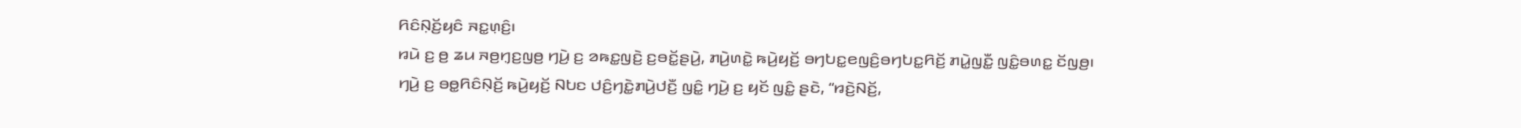ꤖꤢꤨꤡ꤫ꤢꤩ꤬ꤟꤢꤨ ꤏꤢ꤭ꤛ꤫ꤢꤨ꤬꤯
ꤙꤣꤧ ꤢ꤬ ꤥ꤬ ꤘꤣ ꤏꤥ꤬ꤚ꤫ꤢ꤬ꤜꤥ꤬ ꤚꤣꤧ꤬ ꤢ꤬ ꤤꤒꤢ꤭ꤜꤢꤧ꤬ ꤢ꤬ꤋꤢꤩ꤭ꤔꤣꤧ꤬, ꤊꤣꤧ꤬ꤛꤢꤧ꤭ ꤒꤣꤧ꤬ꤟꤢꤩ꤬ ꤋꤚꤝꤢ꤭ꤕꤜꤢꤨ꤬ꤋꤚꤝꤢ꤭ꤖꤢꤩ꤬ ꤊꤣꤧ꤭ꤜꤢꤪ꤭ ꤜꤢꤨ꤭ꤋꤛꤢ꤭ ꤢꤩꤜꤥ꤬꤯
ꤚꤣꤧ꤬ ꤢ꤬ ꤋꤥ꤭ꤖꤢꤨꤡ꤫ꤢꤩ꤬ ꤒꤣꤧ꤬ꤟꤢꤩ꤬ ꤡꤝꤢ ꤓꤢꤨ꤬ꤚꤢꤧ꤭ꤊꤣꤧ꤬ꤓꤢꤪ꤬ ꤜꤢꤨ꤭ ꤚꤣꤧ꤬ ꤢ꤬ ꤟꤢꤩ ꤜꤢꤨ꤭ ꤔꤢꤧ, “ꤙꤢꤧ꤬ꤡꤢꤩ꤬,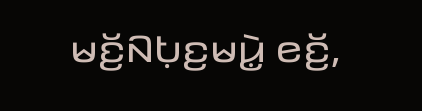ꤗꤢꤩ꤬ꤡꤝ꤫ꤢ꤬ꤗꤣꤧ꤭ ꤕꤢꤩ꤬,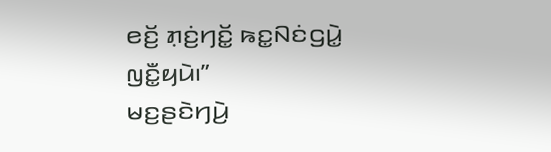ꤕꤢꤩ꤬ ꤊ꤫ꤢꤦ꤬ꤚꤢꤩ꤭ ꤒꤢ꤭ꤡꤢꤦꤞꤣꤧ꤭ ꤜꤢꤪ꤭ꤟꤣꤧ꤯”
ꤗꤢ꤬ꤔꤢꤧꤚꤣꤧ꤬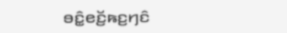ꤋꤢꤨ꤭ꤕꤢꤩ꤬ꤒꤢ꤬ꤚꤢꤨ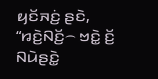ꤟꤢꤩꤏꤢꤦ꤬ ꤔꤢꤧ, “ꤙꤢꤧ꤬ꤡꤢꤩ꤬꤮ ꤠꤢꤧ꤭ ꤢꤩ꤬ ꤡꤣꤧꤔꤢꤧ꤭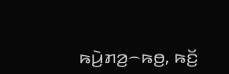ꤒꤣꤧ꤬ꤊꤤ꤬꤮ꤒꤥ꤬, ꤒꤢꤩ꤬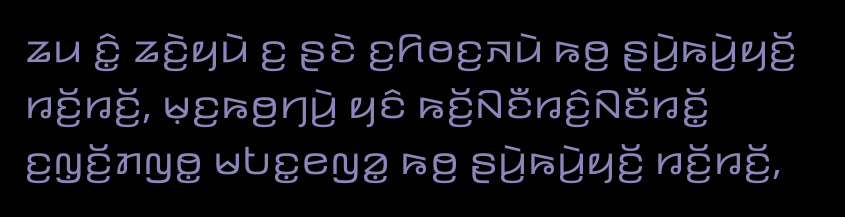ꤘꤣ ꤢꤨ꤭ ꤘꤢꤧ꤬ꤟꤣꤧ ꤢ꤬ ꤔꤢꤧ ꤢ꤬ꤖꤥꤢ꤬ꤏꤣꤧ ꤒꤥ꤬ ꤔꤣꤧ꤬ꤒꤣꤧ꤬ꤟꤢꤩ꤬ ꤙꤢꤩ꤬ꤙꤢꤩ꤬, ꤗ꤫ꤢ꤬ꤒꤥ꤬ꤚꤣꤧ꤬ ꤟꤢꤨ ꤒꤢꤩ꤬ꤡꤢꤪꤙꤢꤨ꤬ꤡꤢꤪꤙꤢꤩ꤭ ꤢ꤬ꤜ꤫ꤢꤩ꤬ꤊꤜꤥ꤭ ꤗꤝꤢ꤭ꤕꤜꤤ꤭ ꤒꤥ꤬ ꤔꤣꤧ꤬ꤒꤣꤧ꤬ꤟꤢꤩ꤬ ꤙꤢꤩ꤬ꤙꤢꤩ꤬,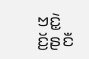ꤠꤢꤧ꤭ ꤢꤩ꤬ꤔꤢꤪ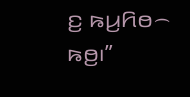ꤢ꤬ ꤒꤣ꤬ꤖꤥ꤮ ꤒꤥ꤬꤯”